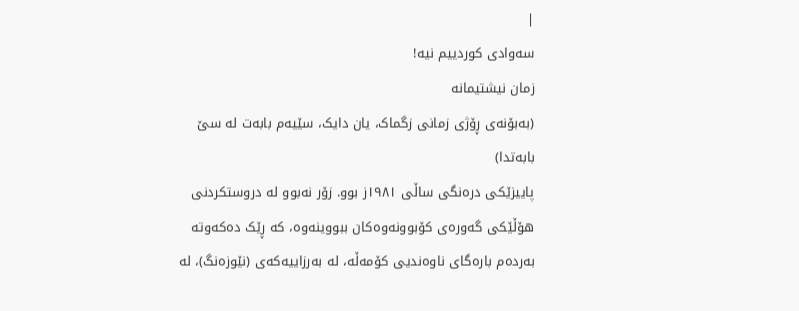|
سەوادی کوردییم نیە!
زمان نیشتیمانە
(بەبۆنەی ڕۆژی زمانی زگماک، یان دایک، سێیەم بابەت لە سێ بابەتدا)
پاییزێکی درەنگی ساڵی ١٩٨١ز بوو. زۆر نەبوو لە دروستکردنی هۆڵێکی گەورەی کۆبوونەوەکان ببووینەوە، کە ڕێک دەکەوتە بەردەم بارەگای ناوەندیی کۆمەڵە، لە بەرزاییەکەی (نێوزەنگ)، لە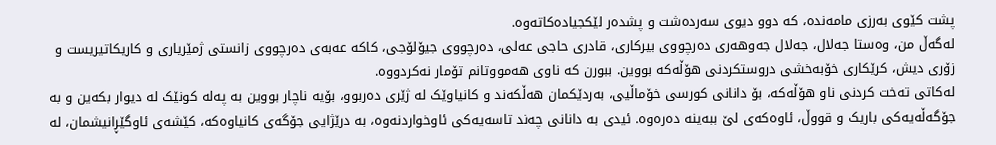پشت کێوی بەرزی مامەندە، کە دوو دیوی سەردەشت و پشدەر لێکجیادەکاتەوە.
لەگەڵ من، وەستا جەلال، جەلال جەوهەری دەرچووی بیرکاری، قادری حاجی عەلی، دەرچووی جیۆلۆجی، کاکە عەبەی دەرچووی زانستی ژمێریاری و کاریکاتیریست و زۆری دیش، کرێکاری خۆبەخشی دروستکردنی هۆڵەکە بووین. ببورن کە ناوی هەمووتانم تۆمار نەکردووە.
لەکاتی تەخت کردنی ناو هۆڵەکە، بۆ دانانی کورسی خۆماڵیی، بەردێکمان هەڵکەند و کانیاوێک لە ژێری دەربوو، بۆیە ناچار بووین بە پەلە کونێک لە دیوار بکەین و بە جۆگەڵەیەکی باریک و قووڵ، ئاوەکەی لێ ببەینە دەرەوە. ئیدی بە دانانی چەند تاسەیەکی ئاوخواردنەوە، بە درێژایی جۆگەی کانیاوەکە، کێشەی ئاوگێڕانیشمان، لە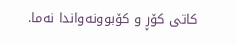کاتی کۆڕ و کۆبوونەواندا نەما.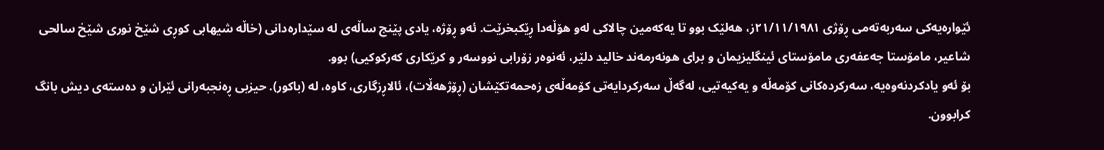ئێوارەیەکی سەربەتەمی ڕۆژی ٢١/١١/١٩٨١ز، هەلێک بوو تا یەکەمین چالاکی لەو هۆڵەدا ڕێکبخرێت. ئەو ڕۆژە، یادی پێنج ساڵەی لە سێدارەدانی (خاڵە شیهابی کوڕی شێخ نوری شێخ سالحی شاعیر، مامۆستا جەعفەری مامۆستای ئینگلیزیمان و برای هونەرمەند خالید دلێر، ئەنوەر زۆرابی نووسەر و کرێکاری کەرکوکیی) بوو.
بۆ ئەو یادکردنەوەیە، سەرکردەکانی کۆمەڵە و یەکیەتیی، لەگەڵ سەرکردایەتی کۆمەڵەی زەحمەتکێشان (ڕۆژهەڵات)، ئالاڕزگاری، کاوە، لە (باکور). حیزبی ڕەنجبەرانی ئێران و دەستەی دیش بانگ کرابوون.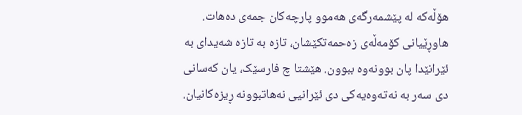هۆڵەکە لە پێشمەرگەی هەموو پارچەکان جمەی دەهات. هاوڕێیانی کۆمەڵەی زەحمەتکێشان، تازە بە تازە شەیدای بە ئێرانێدا پان بوونەوە ببوون. هێشتا چ فارسێک، یان کەسانی دی سەر بە نەتەوەیەکی دی ئێرانیی نەهاتبوونە ڕیزەکانیان.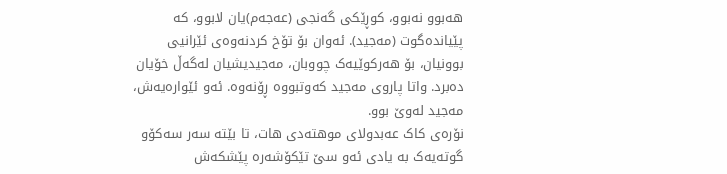هەبوو نەبوو، کوڕێکی گەنجی (عەجەم)یان لابوو، کە پێیاندەگوت (مەجید). ئەوان بۆ تۆخ کردنەوەی ئێرانیی بوونیان، بۆ هەرکوێیەک چووبان، مەجیدیشیان لەگەڵ خۆیان دەبرد. واتا پاروی مەجید کەوتبووە ڕۆنەوە. ئەو ئێوارەیەش، مەجید لەوێ بوو.
نۆرەی کاک عەبدولای موهتەدی هات، تا بێتە سەر سەکۆو گوتەیەک بە یادی ئەو سێ تێکۆشەرە پێشکەش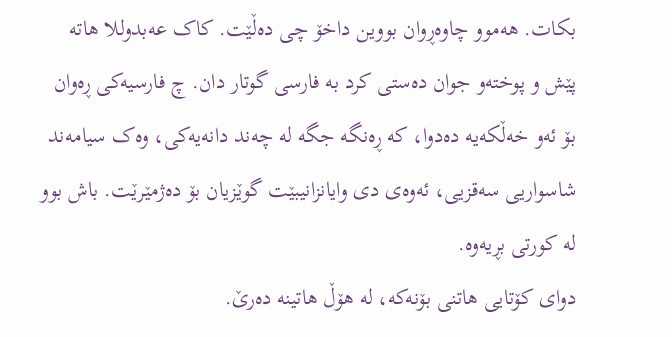بکات. هەموو چاوەڕوان بووین داخۆ چی دەڵێت. کاک عەبدوللا هاتە پێش و پوختەو جوان دەستی کرد بە فارسی گوتار دان. چ فارسیەکی ڕەوان بۆ ئەو خەڵکەیە دەدوا، کە ڕەنگە جگە لە چەند دانەیەکی، وەک سیامەند شاسواریی سەقزیی، ئەوەی دی وایانزانیبێت گوێزیان بۆ دەژمێرێت. باش بوو لە کورتی بڕیەوە.
دوای کۆتایی هاتنی بۆنەکە، لە هۆڵ هاتینە دەرێ.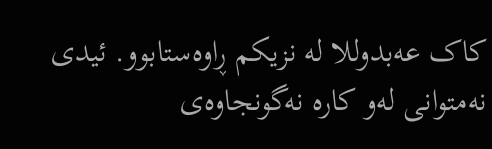کاک عەبدوللا لە نزیکم ڕاوەستابوو. ئیدی نەمتوانی لەو کارە نەگونجاوەی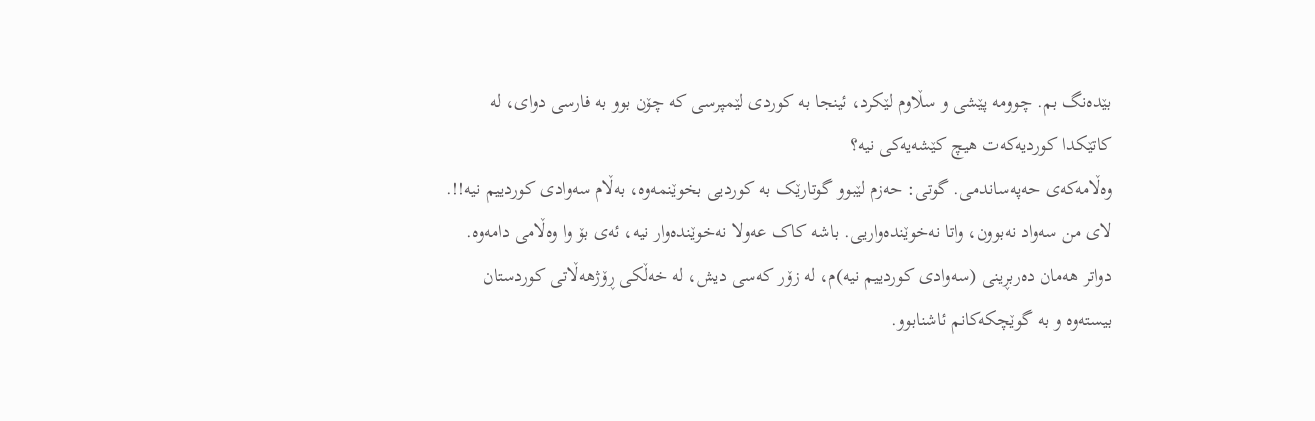بێدەنگ بم. چوومە پێشی و سڵاوم لێکرد، ئینجا بە کوردی لێمپرسی کە چۆن بوو بە فارسی دوای، لە کاتێکدا کوردیەکەت هیچ کێشەیەکی نیە؟
وەڵامەکەی حەپەساندمی. گوتی: حەزم لێبوو گوتارێک بە کوردیی بخوێنمەوە، بەڵام سەوادی کوردییم نیە!!.
لای من سەواد نەبوون، واتا نەخوێندەواریی. باشە کاک عەولا نەخوێندەوار نیە، ئەی بۆ وا وەڵامی دامەوە. دواتر هەمان دەربڕینی (سەوادی کوردییم نیە)م، لە زۆر کەسی دیش، لە خەڵکی ڕۆژهەڵاتی کوردستان بیستەوە و بە گوێچکەکانم ئاشنابوو.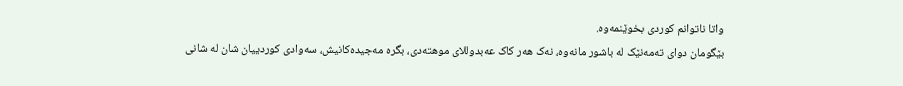واتا ناتوانم کوردی بخوێنمەوە.
بێگومان دوای تەمەنێک لە باشور مانەوە، نەک هەر کاک عەبدوللای موهتەدی، بگرە مەجیدەکانیش، سەوادی کوردییان شان لە شانی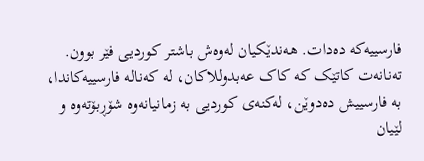فارسییەکە دەدات. هەندێکیان لەوەش باشتر کوردیی فێر بوون. تەنانەت کاتێک کە کاک عەبدوللاکان، لە کەنالە فارسییەکاندا، بە فارسییش دەدوێن، لەکنەی کوردیی بە زمانیانەوە شۆڕبۆتەوە و لێیان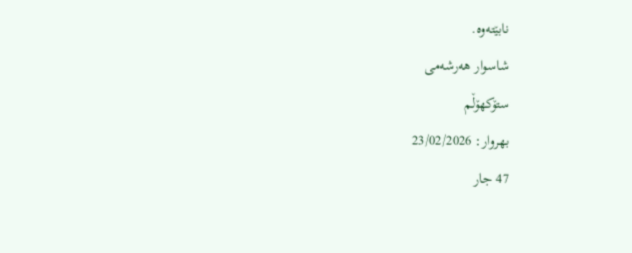نابێتەوە.
شاسوار هەرشەمی
ستۆکهۆڵم
بهروار: 23/02/2026
47 جار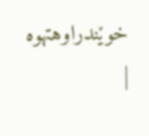خوێندراوهتهوه
|